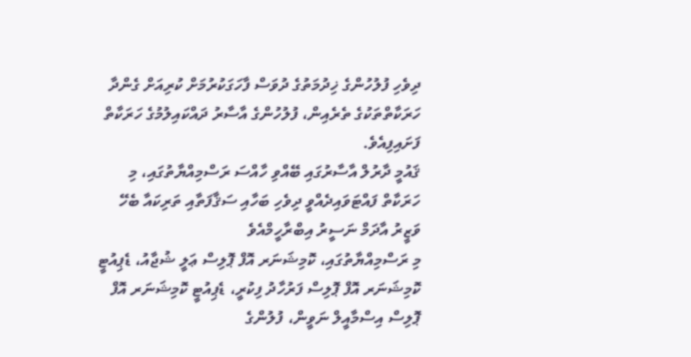ދިވެހި ފުލުހުންގެ ޚިދުމަތުގެ ދުވަސް ފާހަގަކުރުމަށް ކުރިއަށް ގެންދާ ހަރަކާތްތަކުގެ ތެރެއިން، ފުލުހުންގެ އާސާރު ދައްކައިލުމުގެ ހަރަކާތް ފަށައިފިއެވެ.
ޤައުމީ ދާރުލް އާސާރުގައި ބޭއްވި ހާއްސަ ރަސްމިއްޔާތުގައި، މި ހަރަކާތް ފައްޓަވައިދެއްވީ ދިވެހި ބަހާއި ސަޤާފަތާއި ތަރިކައާ ބެހޭ ވަޒީރު އާދަމް ނަސީރު އިބްރާހީމްއެވެ
މި ރަސްމިއްޔާތުގައި، ކޮމިޝަނަރ އޮފް ޕޮލިސް ޢަލީ ޝުޖާއު، ޑެޕިއުޓީ ކޮމިޝަނަރ އޮފް ޕޮލިސް ފަރުހާދު ފިކުރީ، ޑެޕިއުޓީ ކޮމިޝަނަރ އޮފް ޕޮލިސް އިސްމާއީލް ނަވީން، ފުލުންގެ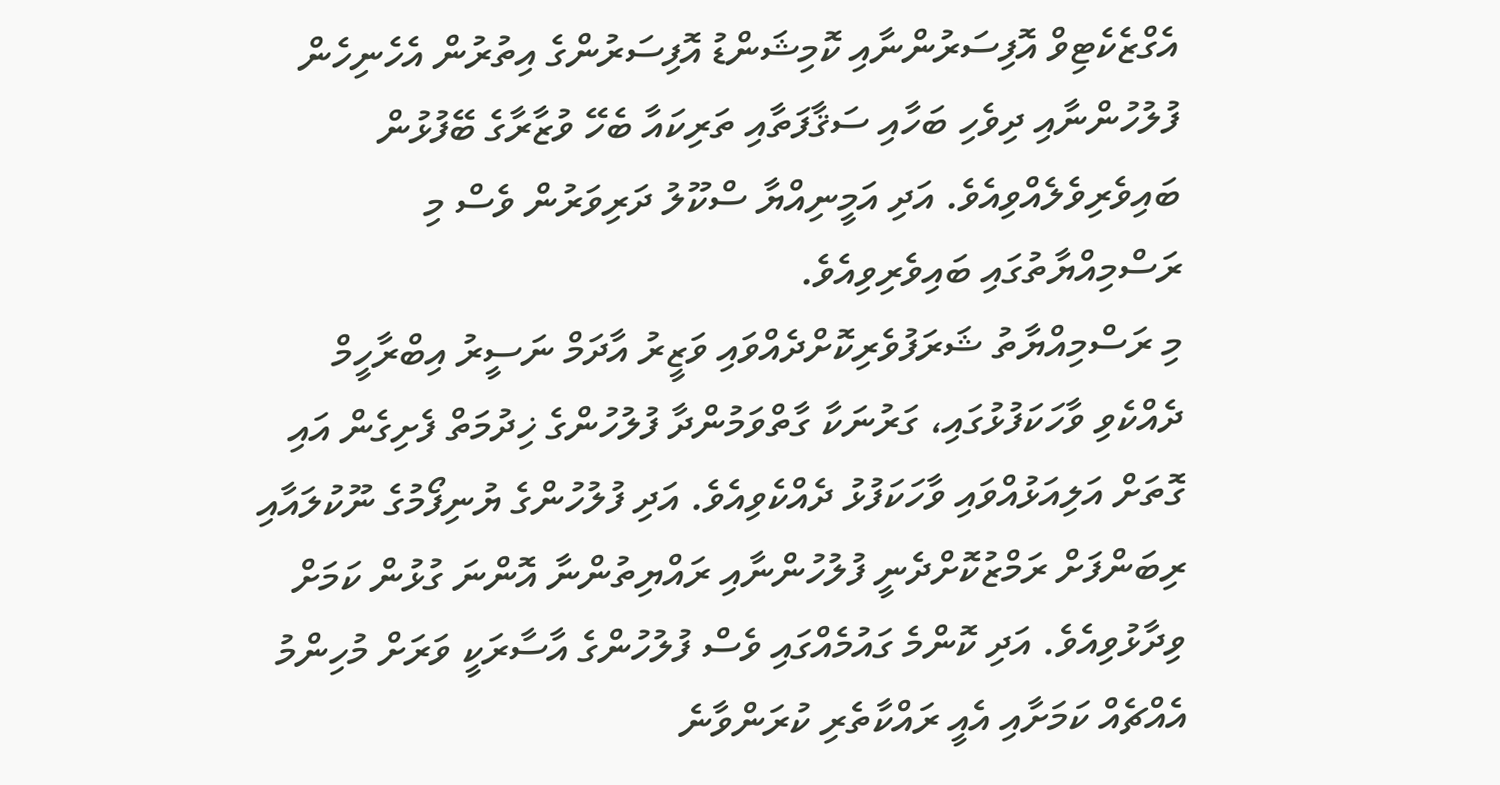އެގްޒެކެޓިވް އޮފިސަރުންނާއި ކޮމިޝަންޑު އޮފިސަރުންގެ އިތުރުން އެހެނިހެން ފުލުހުންނާއި ދިވެހި ބަހާއި ސަޤާފަތާއި ތަރިކައާ ބެހޭ ވުޒާރާގެ ބޭފުޅުން ބައިވެރިވެލެއްވިއެވެ. އަދި އަމީނިއްޔާ ސްކޫލު ދަރިވަރުން ވެސް މި ރަސްމިއްޔާތުގައި ބައިވެރިވިއެވެ.
މި ރަސްމިއްޔާތު ޝަރަފުވެރިކޮށްދެއްވައި ވަޒީރު އާދަމް ނަސީރު އިބްރާހީމް ދެއްކެވި ވާހަކަފުޅުގައި، ގަރުނަކާ ގާތްވަމުންދާ ފުލުހުންގެ ޚިދުމަތް ފެށިގެން އައި ގޮތަށް އަލިއަޅުއްވައި ވާހަކަފުޅު ދެއްކެވިއެވެ. އަދި ފުލުހުންގެ ޔުނިފޯމުގެ ނޫކުލައާއި ރިބަންފަށް ރަމްޒުކޮށްދެނީ ފުލުހުންނާއި ރައްޔިތުންނާ އޮންނަ ގުޅުން ކަމަށް ވިދާޅުވިއެވެ. އަދި ކޮންމެ ގައުމެއްގައި ވެސް ފުލުހުންގެ އާސާރަކީ ވަރަށް މުހިންމު އެއްޗެއް ކަމަށާއި އެއީ ރައްކާތެރި ކުރަންވާނެ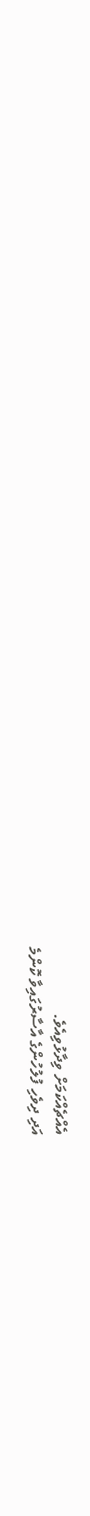އެއްޗެއްކަމަށް ވިދާޅުވިއެވެ.
އަދި ދިވެހި ފުލުހުންގެ އާސާރުގައިވާ ކޮންމެ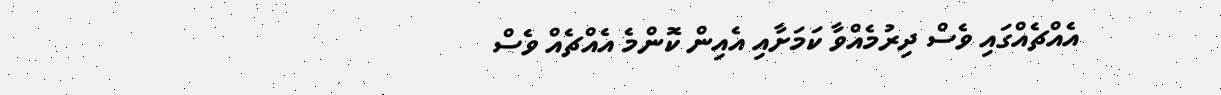އެއްޗެއްގައި ވެސް ދިރުމެއްވާ ކަމަށާއި އެއިން ކޮންމެ އެއްޗެއް ވެސް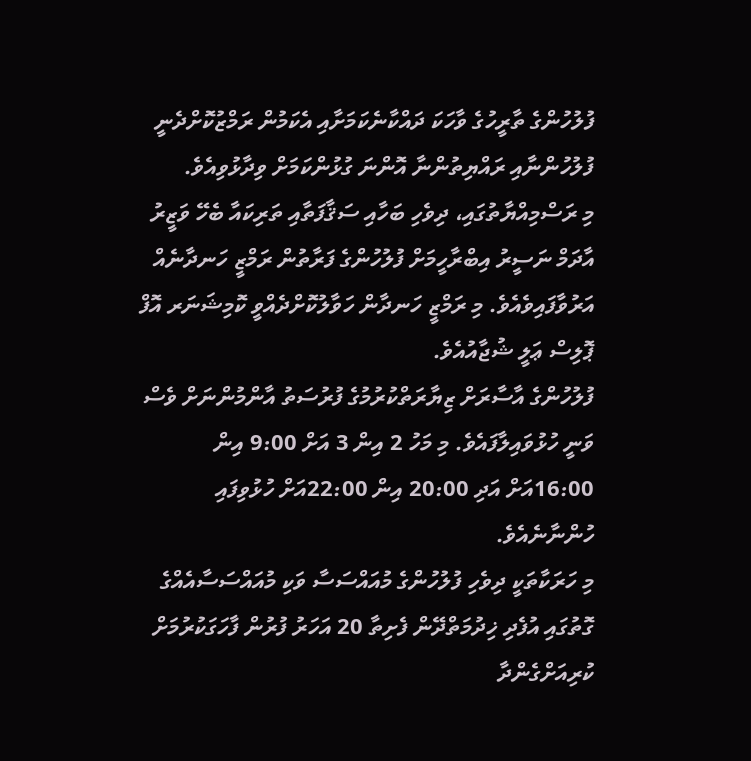ފުލުހުންގެ ތާރީހުގެ ވާހަކަ ދައްކާނެކަމަށާއި އެކަމުން ރަމްޒުކޮށްދެނީ ފުލުހުންނާއި ރައްޔިތުންނާ އޮންނަ ގުޅުންކަމަށް ވިދާޅުވިއެވެ.
މި ރަސްމިއްޔާތުގައި، ދިވެހި ބަހާއި ސަޤާފަތާއި ތަރިކައާ ބެހޭ ވަޒީރު އާދަމް ނަސީރު އިބްރާހީމަށް ފުލުހުންގެ ފަރާތުން ރަމްޒީ ހަނދާނެއް އަރުވާފައިވެއެވެ. މި ރަމްޒީ ހަނދާން ހަވާލުކޮށްދެއްވީ ކޮމިޝަނަރ އޮފް ޕޮލިސް ޢަލީ ޝުޖާއުއެވެ.
ފުލުހުންގެ އާސާރަށް ޒިޔާރަތްކުރުމުގެ ފުރުސަތު އާންމުންނަށް ވެސް ވަނީ ހުޅުވައިލާފައެވެ. މި މަހު 2 އިން 3 އަށް 9:00 އިން 16:00އަށް އަދި 20:00 އިން 22:00އަށް ހުޅުވިފައި ހުންނާނެއެވެ.
މި ހަރަކާތަކީ ދިވެހި ފުލުހުންގެ މުއައްސަސާ ވަކި މުއައްސަސާއެއްގެ ގޮތުގައި އުފެދި ޚިދުމަތްދޭން ފެށިތާ 20 އަހަރު ފުރުން ފާހަގަކުރުމަށް ކުރިއަށްގެންދާ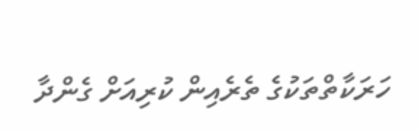ހަރަކާތްތަކުގެ ތެރެއިން ކުރިއަށް ގެންދާ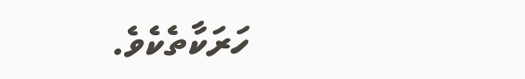ހަރަކާތެކެވެ.